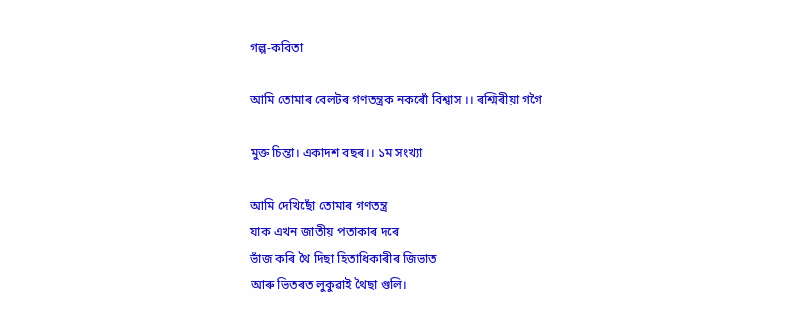গল্প-কবিতা

আমি তোমাৰ বেলটৰ গণতন্ত্ৰক নকৰোঁ বিশ্বাস ।। ৰশ্মিৰীয়া গগৈ

মুক্ত চিন্তা। একাদশ বছৰ।। ১ম সংখ্যা

আমি দেখিছোঁ তোমাৰ গণতন্ত্ৰ
যাক এখন জাতীয় পতাকাৰ দৰে
ভাঁজ কৰি থৈ দিছা হিতাধিকাৰীৰ জিভাত
আৰু ভিতৰত লুকুৱাই থৈছা গুলি।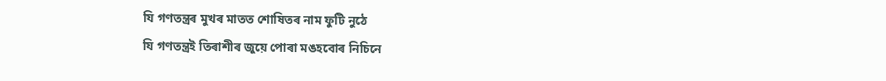যি গণতন্ত্ৰ‌ৰ মুখৰ মাতত শোষিতৰ নাম ফুটি নুঠে
যি গণতন্ত্ৰই তিৰাশীৰ জুয়ে পোৰা মঙহবোৰ নিচিনে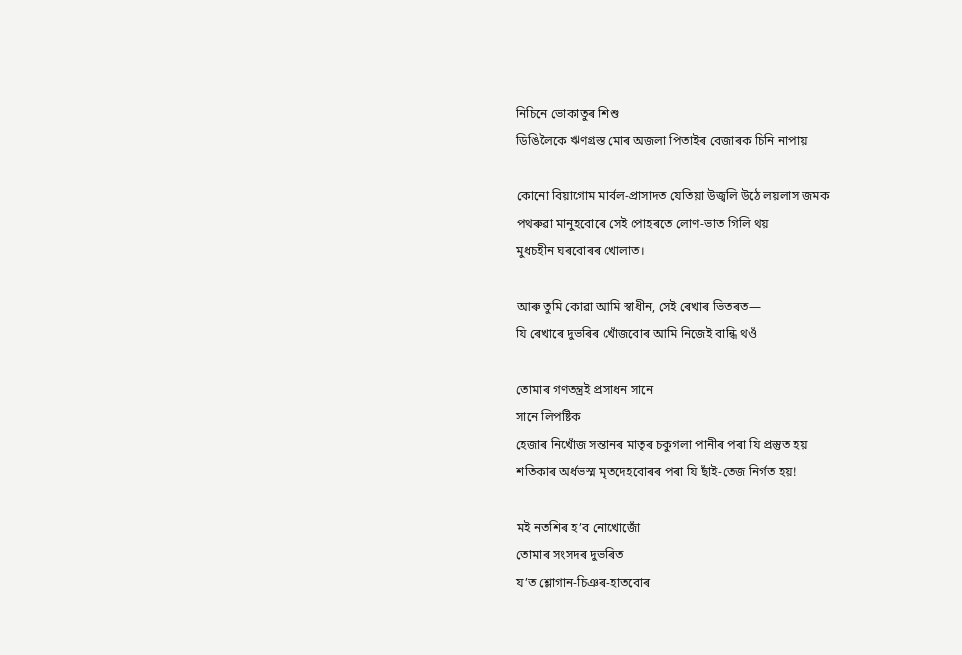নিচিনে ভোকাতুৰ শিশু
ডিঙিলৈকে ঋণগ্ৰস্ত মোৰ অজলা পিতাইৰ বেজাৰক চিনি নাপায়

কোনো বিয়াগোম মাৰ্বল-প্ৰাসাদত যেতিয়া উজ্বলি উঠে লয়লাস জমক
পথৰুৱা মানুহবোৰে সেই পোহৰতে লোণ-ভাত গিলি থয়
মুধচহীন ঘৰবোৰৰ খোলাত।

আৰু তুমি কোৱা আমি স্বাধীন, সেই ৰেখাৰ ভিতৰত—
যি ৰেখাৰে দুভৰিৰ খোঁজবোৰ আমি নিজেই বান্ধি থওঁ

তোমাৰ গণতন্ত্ৰই প্ৰসাধন সানে
সানে লিপষ্টিক
হেজাৰ নিখোঁজ সন্তানৰ মাতৃৰ চকুগলা পানীৰ পৰা যি প্ৰস্তুত হয়
শতিকাৰ অৰ্ধভস্ম মৃতদেহবোৰৰ পৰা যি ছাঁই-তেজ নিৰ্গত হয়!

মই নতশিৰ হ’ব নোখোজোঁ
তোমাৰ সংসদৰ দুভৰিত
য’ত শ্লোগান-চিঞৰ-হাতবোৰ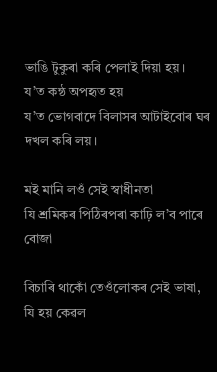ভাঙি টুকুৰা কৰি পেলাই দিয়া হয়।
য’ত কন্ঠ অপহৃত হয়
য’ত ভোগবাদে বিলাসৰ আটাইবোৰ ঘৰ দখল কৰি লয়।

মই মানি লওঁ সেই স্বাধীনতা
যি শ্ৰমিকৰ পিঠিৰপৰা কাঢ়ি ল’ব পাৰে বোজা

বিচাৰি থাকোঁ তেওঁলোকৰ সেই ভাষা, যি হয় কেৱল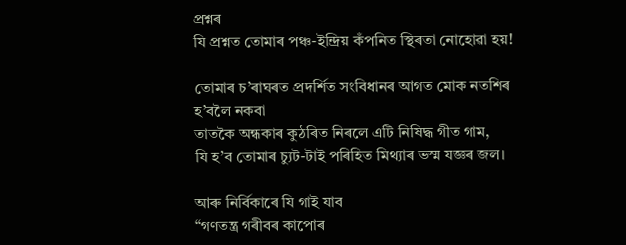প্ৰশ্নৰ
যি প্ৰশ্ন‌ত তোমাৰ পঞ্চ‌-ইন্দ্ৰিয়‌ কঁপনিত স্থিৰতা নোহোৱা হয়!

তোমাৰ চ’ৰাঘৰত প্ৰদৰ্শিত সংবিধানৰ আগত মোক নতশিৰ হ’বলৈ নকবা
তাতকৈ অন্ধকাৰ কুঠৰিত নিৰলে এটি নিষিদ্ধ গীত গাম,
যি হ’ব তোমাৰ চ্যুট-টাই পৰিহিত মিথ্যাৰ ভস্ম যজ্ঞৰ জল।

আৰু নিৰ্বিকাৰে যি গাই যাব
“গণতন্ত্ৰ গৰীবৰ কাপোৰ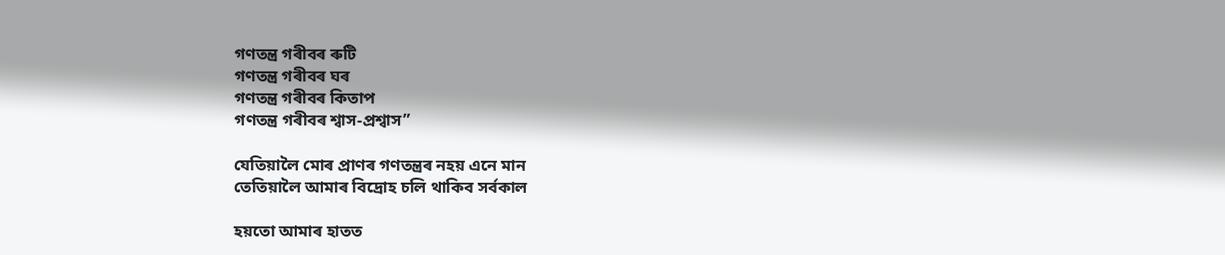গণতন্ত্ৰ গৰীবৰ ৰুটি
গণতন্ত্ৰ গৰীবৰ ঘৰ
গণতন্ত্ৰ গৰীবৰ কিতাপ
গণতন্ত্ৰ গৰীবৰ শ্বাস-প্ৰশ্বাস”

যেতিয়ালৈ মোৰ প্ৰাণৰ গণতন্ত্ৰৰ নহয় এনে মান
তেতিয়ালৈ আমাৰ বিদ্ৰোহ চলি থাকিব সৰ্বকাল

হয়তো আমাৰ হাতত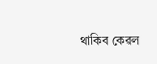থাকিব কেৱল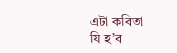এটা কবিতা
যি হ’ব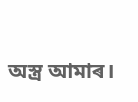অস্ত্ৰ আমাৰ।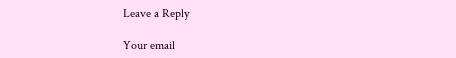Leave a Reply

Your email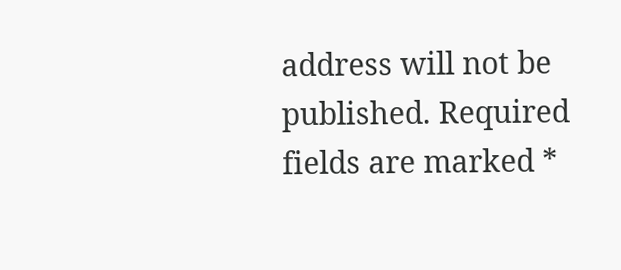address will not be published. Required fields are marked *